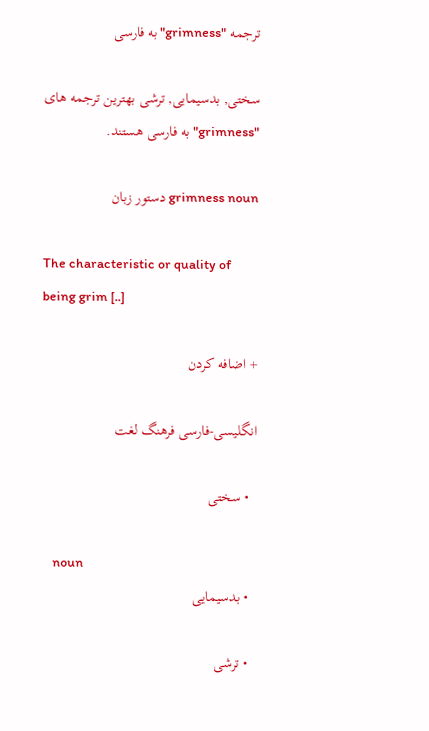ترجمه "grimness" به فارسی

سختی, بدسیمایی, ترشی بهترین ترجمه های "grimness" به فارسی هستند.

grimness noun دستور زبان

The characteristic or quality of being grim [..]

+ اضافه کردن

انگلیسی-فارسی فرهنگ لغت

  • سختی

    noun
  • بدسیمایی

  • ترشی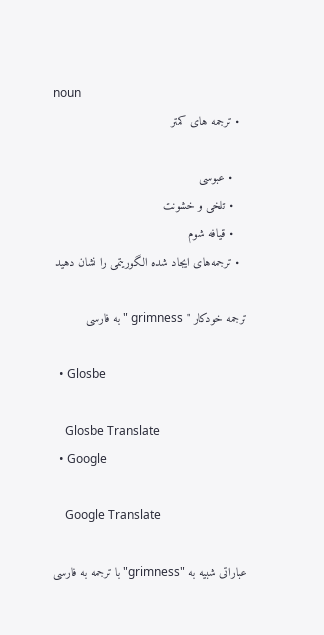noun
  • ترجمه های کمتر

    • عبوسی
    • تلخی و خشونت
    • قیافه شوم
  • ترجمه‌های ایجاد شده الگوریتمی را نشان دهید

ترجمه خودکار " grimness " به فارسی

  • Glosbe

    Glosbe Translate
  • Google

    Google Translate

عباراتی شبیه به "grimness" با ترجمه به فارسی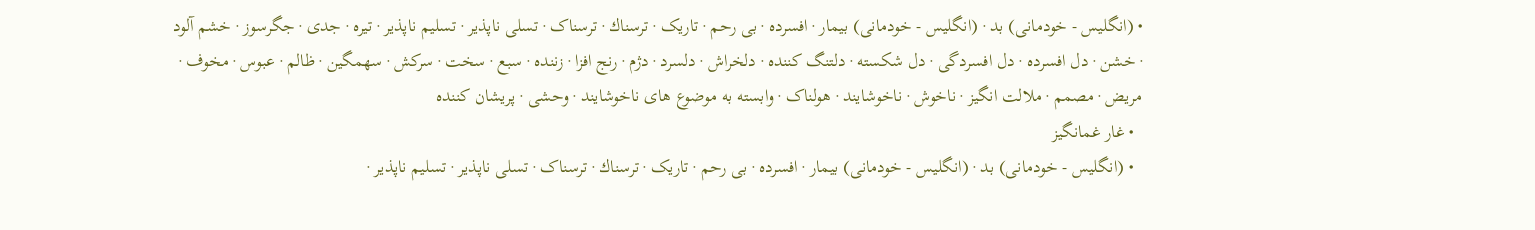• (انگلیس - خودمانی) بد · (انگلیس - خودمانی) بیمار · افسرده · بی رحم · تاریک · ترسناك · ترسناک · تسلی ناپذیر · تسلیم ناپذیر · تیره · جدی · جگرسوز · خشم آلود · خشن · دل افسرده · دل افسردگی · دل شکسته · دلتنگ کننده · دلخراش · دلسرد · دژم · رنج افزا · زننده · سبع · سخت · سرکش · سهمگین · ظالم · عبوس · مخوف · مریض · مصمم · ملالت انگیز · ناخوش · ناخوشایند · هولناک · وابسته به موضوع های ناخوشایند · وحشی · پریشان کننده
  • غار غمانگیز
  • (انگلیس - خودمانی) بد · (انگلیس - خودمانی) بیمار · افسرده · بی رحم · تاریک · ترسناك · ترسناک · تسلی ناپذیر · تسلیم ناپذیر ·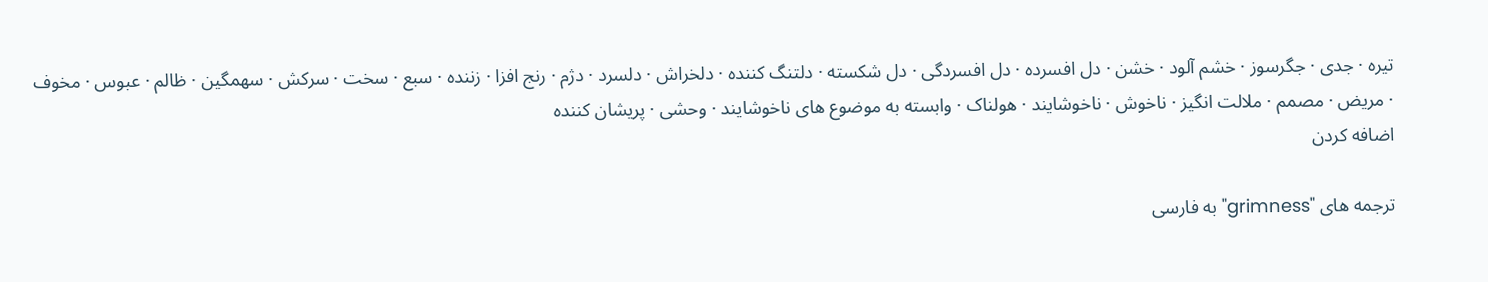تیره · جدی · جگرسوز · خشم آلود · خشن · دل افسرده · دل افسردگی · دل شکسته · دلتنگ کننده · دلخراش · دلسرد · دژم · رنج افزا · زننده · سبع · سخت · سرکش · سهمگین · ظالم · عبوس · مخوف · مریض · مصمم · ملالت انگیز · ناخوش · ناخوشایند · هولناک · وابسته به موضوع های ناخوشایند · وحشی · پریشان کننده
اضافه کردن

ترجمه های "grimness" به فارسی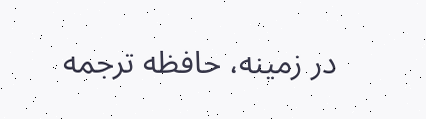در زمینه، حافظه ترجمه